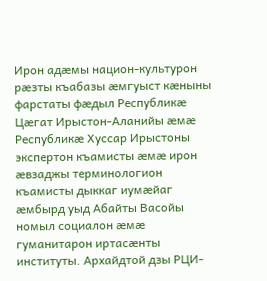Ирон адæмы национ-культурон рæзты къабазы æмгуыст кæныны фарстаты фæдыл Республикæ Цæгат Ирыстон-Аланийы æмæ Республикæ Хуссар Ирыстоны экспертон къамисты æмæ ирон æвзаджы терминологион къамисты дыккаг иумæйаг æмбырд уыд Абайты Васойы номыл социалон æмæ гуманитарон иртасæнты институты. Архайдтой дзы РЦИ-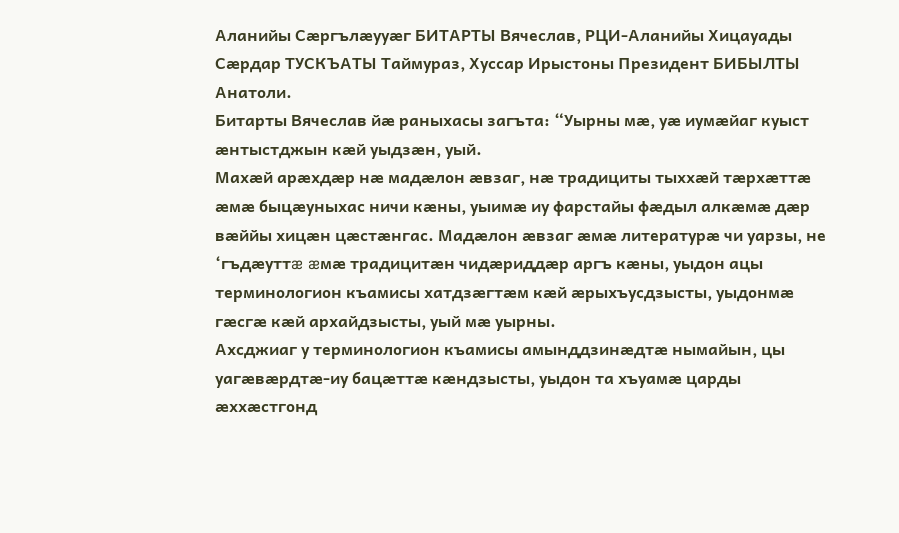Аланийы Сæргълæууæг БИТАРТЫ Вячеслав, РЦИ-Аланийы Хицауады Сæрдар ТУСКЪАТЫ Таймураз, Хуссар Ирыстоны Президент БИБЫЛТЫ Анатоли.
Битарты Вячеслав йæ раныхасы загъта: “Уырны мæ, уæ иумæйаг куыст æнтыстджын кæй уыдзæн, уый.
Махæй арæхдæр нæ мадæлон æвзаг, нæ традициты тыххæй тæрхæттæ æмæ быцæуныхас ничи кæны, уыимæ иу фарстайы фæдыл алкæмæ дæр вæййы хицæн цæстæнгас. Мадæлон æвзаг æмæ литературæ чи уарзы, не ‘гъдæуттæ æмæ традицитæн чидæриддæр аргъ кæны, уыдон ацы терминологион къамисы хатдзæгтæм кæй æрыхъусдзысты, уыдонмæ гæсгæ кæй архайдзысты, уый мæ уырны.
Ахсджиаг у терминологион къамисы амынддзинæдтæ нымайын, цы уагæвæрдтæ-иу бацæттæ кæндзысты, уыдон та хъуамæ царды æххæстгонд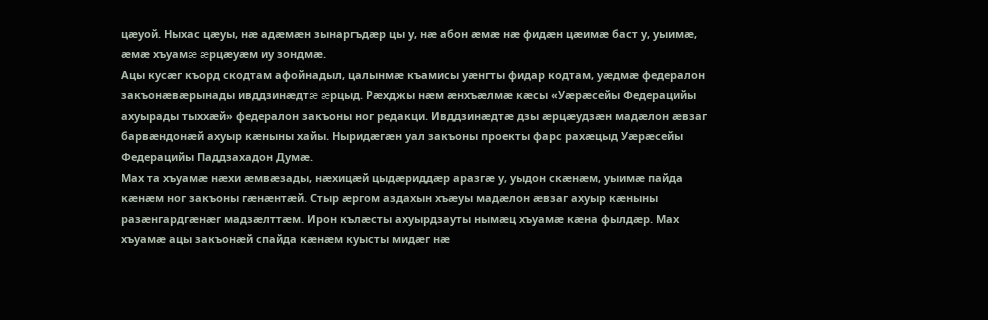цæуой. Ныхас цæуы, нæ адæмæн зынаргъдæр цы у, нæ абон æмæ нæ фидæн цæимæ баст у, уыимæ, æмæ хъуамæ æрцæуæм иу зондмæ.
Ацы кусæг къорд скодтам афойнадыл, цалынмæ къамисы уæнгты фидар кодтам, уæдмæ федералон закъонæвæрынады ивддзинæдтæ æрцыд. Рæхджы нæм æнхъæлмæ кæсы «Уæрæсейы Федерацийы ахуырады тыххæй» федералон закъоны ног редакци. Ивддзинæдтæ дзы æрцæудзæн мадæлон æвзаг барвæндонæй ахуыр кæныны хайы. Ныридæгæн уал закъоны проекты фарс рахæцыд Уæрæсейы Федерацийы Паддзахадон Думæ.
Мах та хъуамæ нæхи æмвæзады, нæхицæй цыдæриддæр аразгæ у, уыдон скæнæм, уыимæ пайда кæнæм ног закъоны гæнæнтæй. Стыр æргом аздахын хъæуы мадæлон æвзаг ахуыр кæныны разæнгардгæнæг мадзæлттæм. Ирон кълæсты ахуырдзауты нымæц хъуамæ кæна фылдæр. Мах хъуамæ ацы закъонæй спайда кæнæм куысты мидæг нæ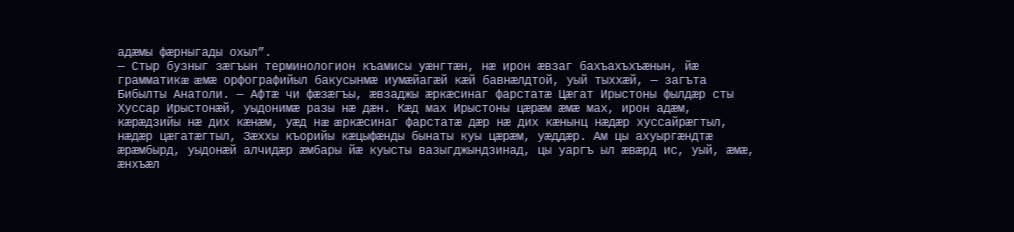адæмы фæрныгады охыл”.
— Стыр бузныг зæгъын терминологион къамисы уæнгтæн, нæ ирон æвзаг бахъахъхъæнын, йæ грамматикæ æмæ орфографийыл бакусынмæ иумæйагæй кæй бавнæлдтой, уый тыххæй, — загъта Бибылты Анатоли. — Афтæ чи фæзæгъы, æвзаджы æркæсинаг фарстатæ Цæгат Ирыстоны фылдæр сты Хуссар Ирыстонæй, уыдонимæ разы нæ дæн. Кæд мах Ирыстоны цæрæм æмæ мах, ирон адæм, кæрæдзийы нæ дих кæнæм, уæд нæ æркæсинаг фарстатæ дæр нæ дих кæнынц нæдæр хуссайрæгтыл, нæдæр цæгатæгтыл, Зæххы къорийы кæцыфæнды бынаты куы цæрæм, уæддæр. Ам цы ахуыргæндтæ æрæмбырд, уыдонæй алчидæр æмбары йæ куысты вазыгджындзинад, цы уаргъ ыл æвæрд ис, уый, æмæ, æнхъæл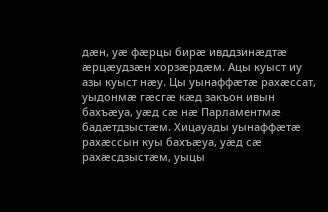дæн, уæ фæрцы бирæ ивддзинæдтæ æрцæудзæн хорзæрдæм. Ацы куыст иу азы куыст нæу. Цы уынаффæтæ рахæссат, уыдонмæ гæсгæ кæд закъон ивын бахъæуа, уæд сæ нæ Парламентмæ бадæтдзыстæм. Хицауады уынаффæтæ рахæссын куы бахъæуа, уæд сæ рахæсдзыстæм, уыцы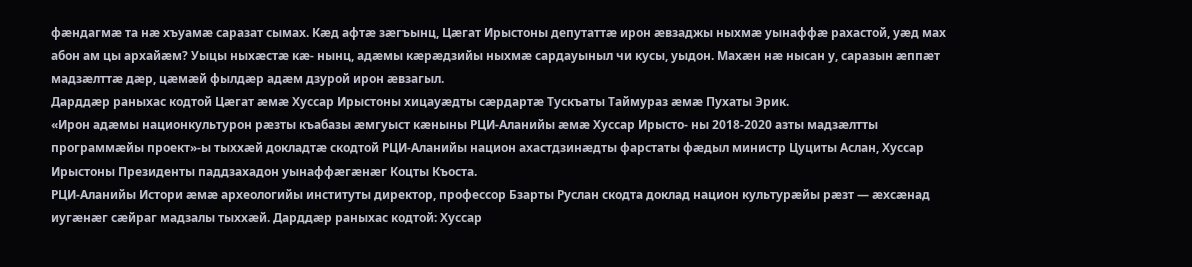фæндагмæ та нæ хъуамæ саразат сымах. Кæд афтæ зæгъынц, Цæгат Ирыстоны депутаттæ ирон æвзаджы ныхмæ уынаффæ рахастой, уæд мах абон ам цы архайæм? Уыцы ныхæстæ кæ- нынц, адæмы кæрæдзийы ныхмæ сардауыныл чи кусы, уыдон. Махæн нæ нысан у, саразын æппæт мадзæлттæ дæр, цæмæй фылдæр адæм дзурой ирон æвзагыл.
Дарддæр раныхас кодтой Цæгат æмæ Хуссар Ирыстоны хицауæдты сæрдартæ Тускъаты Таймураз æмæ Пухаты Эрик.
«Ирон адæмы национкультурон рæзты къабазы æмгуыст кæныны РЦИ-Аланийы æмæ Хуссар Ирысто- ны 2018-2020 азты мадзæлтты программæйы проект»-ы тыххæй докладтæ скодтой РЦИ-Аланийы национ ахастдзинæдты фарстаты фæдыл министр Цуциты Аслан, Хуссар Ирыстоны Президенты паддзахадон уынаффæгæнæг Коцты Къоста.
РЦИ-Аланийы Истори æмæ археологийы институты директор, профессор Бзарты Руслан скодта доклад национ культурæйы рæзт — æхсæнад иугæнæг сæйраг мадзалы тыххæй. Дарддæр раныхас кодтой: Хуссар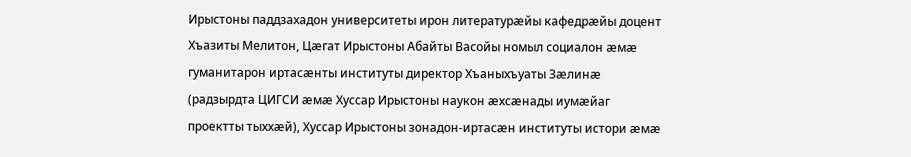Ирыстоны паддзахадон университеты ирон литературæйы кафедрæйы доцент Хъазиты Мелитон, Цæгат Ирыстоны Абайты Васойы номыл социалон æмæ гуманитарон иртасæнты институты директор Хъаныхъуаты Зæлинæ (радзырдта ЦИГСИ æмæ Хуссар Ирыстоны наукон æхсæнады иумæйаг проектты тыххæй), Хуссар Ирыстоны зонадон-иртасæн институты истори æмæ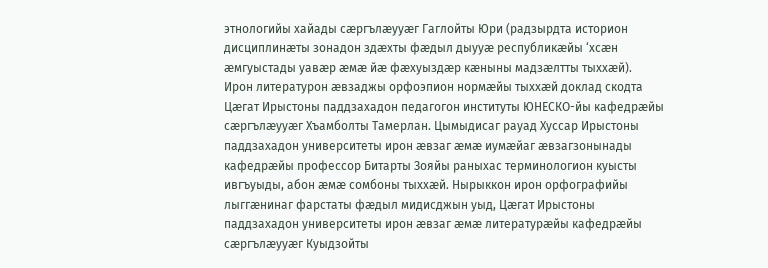этнологийы хайады сæргълæууæг Гаглойты Юри (радзырдта историон дисциплинæты зонадон здæхты фæдыл дыууæ республикæйы ‘хсæн æмгуыстады уавæр æмæ йæ фæхуыздæр кæныны мадзæлтты тыххæй).
Ирон литературон æвзаджы орфоэпион нормæйы тыххæй доклад скодта Цæгат Ирыстоны паддзахадон педагогон институты ЮНЕСКО-йы кафедрæйы сæргълæууæг Хъамболты Тамерлан. Цымыдисаг рауад Хуссар Ирыстоны паддзахадон университеты ирон æвзаг æмæ иумæйаг æвзагзонынады кафедрæйы профессор Битарты Зояйы раныхас терминологион куысты ивгъуыды, абон æмæ сомбоны тыххæй. Нырыккон ирон орфографийы лыггæнинаг фарстаты фæдыл мидисджын уыд, Цæгат Ирыстоны паддзахадон университеты ирон æвзаг æмæ литературæйы кафедрæйы сæргълæууæг Куыдзойты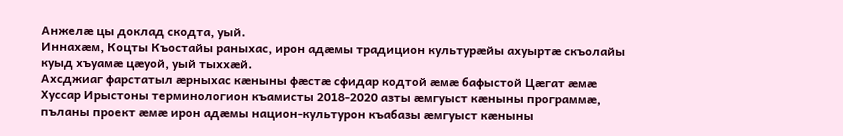Анжелæ цы доклад скодта, уый.
Иннахæм, Коцты Къостайы раныхас, ирон адæмы традицион культурæйы ахуыртæ скъолайы куыд хъуамæ цæуой, уый тыххæй.
Ахсджиаг фарстатыл æрныхас кæныны фæстæ сфидар кодтой æмæ бафыстой Цæгат æмæ Хуссар Ирыстоны терминологион къамисты 2018-2020 азты æмгуыст кæныны программæ, пъланы проект æмæ ирон адæмы национ-культурон къабазы æмгуыст кæныны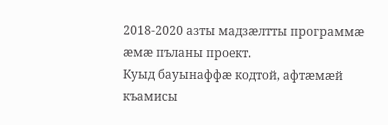2018-2020 азты мадзæлтты программæ æмæ пъланы проект.
Куыд бауынаффæ кодтой, афтæмæй къамисы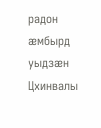радон æмбырд уыдзæн Цхинвалы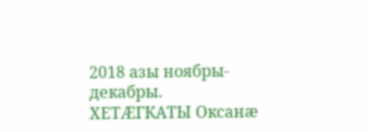2018 азы ноябры-декабры.
ХЕТÆГКАТЫ Оксанæ